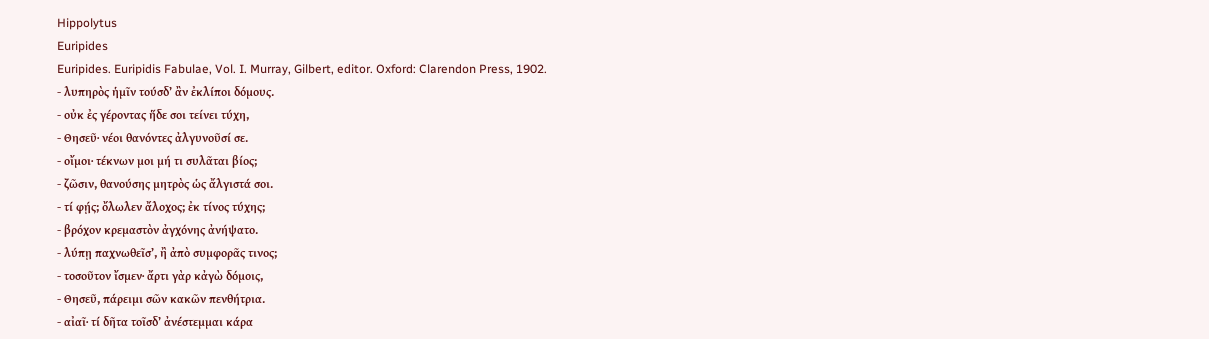Hippolytus
Euripides
Euripides. Euripidis Fabulae, Vol. I. Murray, Gilbert, editor. Oxford: Clarendon Press, 1902.
- λυπηρὸς ἡμῖν τούσδ’ ἂν ἐκλίποι δόμους.
- οὐκ ἐς γέροντας ἥδε σοι τείνει τύχη,
- Θησεῦ· νέοι θανόντες ἀλγυνοῦσί σε.
- οἴμοι· τέκνων μοι μή τι συλᾶται βίος;
- ζῶσιν, θανούσης μητρὸς ὡς ἄλγιστά σοι.
- τί φῄς; ὄλωλεν ἄλοχος; ἐκ τίνος τύχης;
- βρόχον κρεμαστὸν ἀγχόνης ἀνήψατο.
- λύπῃ παχνωθεῖσ’, ἢ ἀπὸ συμφορᾶς τινος;
- τοσοῦτον ἴσμεν· ἄρτι γὰρ κἀγὼ δόμοις,
- Θησεῦ, πάρειμι σῶν κακῶν πενθήτρια.
- αἰαῖ· τί δῆτα τοῖσδ’ ἀνέστεμμαι κάρα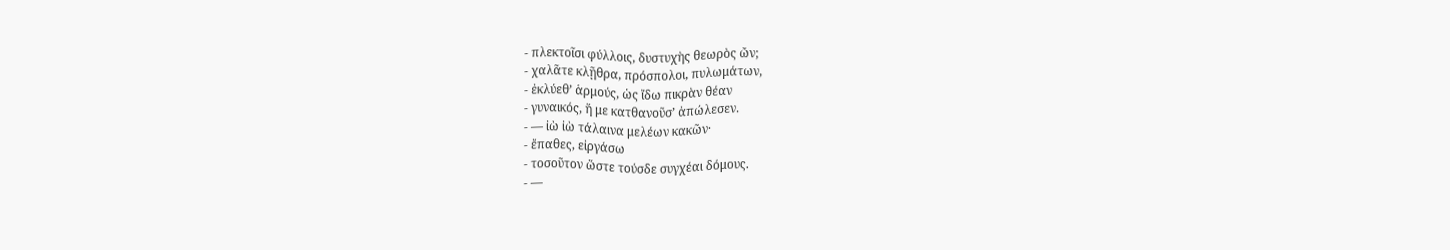- πλεκτοῖσι φύλλοις, δυστυχὴς θεωρὸς ὤν;
- χαλᾶτε κλῇθρα, πρόσπολοι, πυλωμάτων,
- ἐκλύεθ’ ἁρμούς, ὡς ἴδω πικρὰν θέαν
- γυναικός, ἥ με κατθανοῦσ’ ἀπώλεσεν.
- — ἰὼ ἰὼ τάλαινα μελέων κακῶν·
- ἔπαθες, εἰργάσω
- τοσοῦτον ὥστε τούσδε συγχέαι δόμους.
- —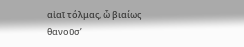αἰαῖ τόλμας, ὦ βιαίως θανοῦσ’